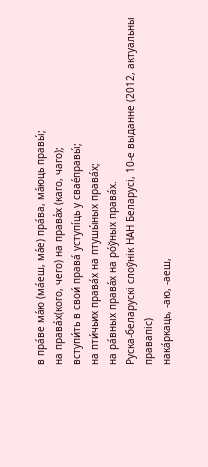в пра́ве ма́ю (ма́еш, ма́е) пра́ва, ма́юць правы́;
на права́х(кого, чего) на права́х (каго, чаго);
вступи́ть в свои́ права́ уступі́ць у свае́правы́;
на пти́чьих права́х на птушы́ных права́х;
на ра́вных права́х на ро́ўных права́х.
Руска-беларускі слоўнік НАН Беларусі, 10-е выданне (2012, актуальны правапіс)
нака́ркаць, ‑аю, ‑аеш,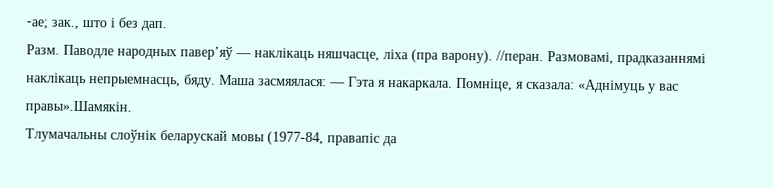‑ае; зак., што і без дап.
Разм. Паводле народных павер’яў — наклікаць няшчасце, ліха (пра варону). //перан. Размовамі, прадказаннямі наклікаць непрыемнасць, бяду. Маша засмяялася: — Гэта я накаркала. Помніце, я сказала: «Аднімуць у вас правы».Шамякін.
Тлумачальны слоўнік беларускай мовы (1977-84, правапіс да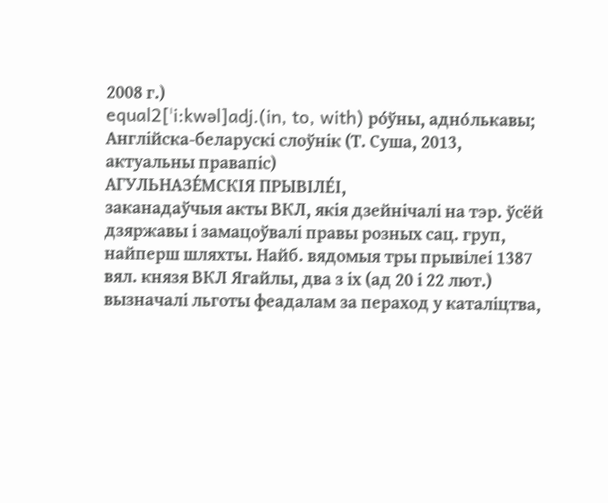2008 г.)
equal2[ˈi:kwəl]adj.(in, to, with) ро́ўны, адно́лькавы;
Англійска-беларускі слоўнік (Т. Суша, 2013, актуальны правапіс)
АГУЛЬНАЗЕ́МСКІЯ ПРЫВІЛЕ́І,
заканадаўчыя акты ВКЛ, якія дзейнічалі на тэр. ўсёй дзяржавы і замацоўвалі правы розных сац. груп, найперш шляхты. Найб. вядомыя тры прывілеі 1387 вял. князя ВКЛ Ягайлы, два з іх (ад 20 і 22 лют.) вызначалі льготы феадалам за пераход у каталіцтва,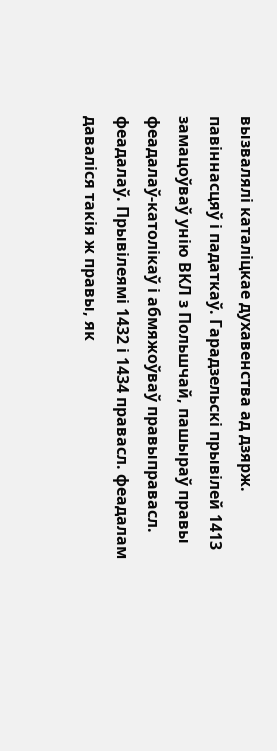вызвалялі каталіцкае духавенства ад дзярж. павіннасцяў і падаткаў. Гарадзельскі прывілей 1413 замацоўваў унію ВКЛ з Польшчай, пашыраў правы феадалаў-католікаў і абмяжоўваў правыправасл. феадалаў. Прывілеямі 1432 і 1434 правасл. феадалам даваліся такія ж правы, як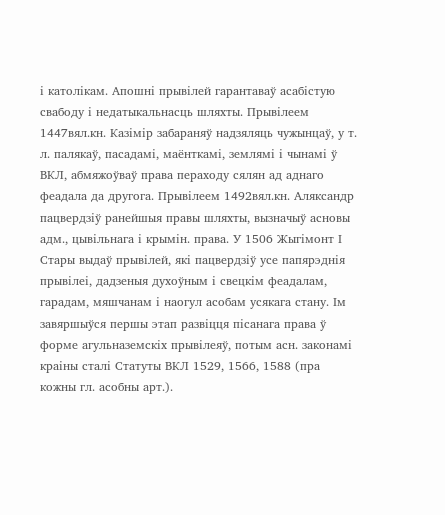і католікам. Апошні прывілей гарантаваў асабістую свабоду і недатыкальнасць шляхты. Прывілеем 1447вял.кн. Казімір забараняў надзяляць чужынцаў, у т. л. палякаў, пасадамі, маёнткамі, землямі і чынамі ў ВКЛ, абмяжоўваў права пераходу сялян ад аднаго феадала да другога. Прывілеем 1492вял.кн. Аляксандр пацвердзіў ранейшыя правы шляхты, вызначыў асновы адм., цывільнага і крымін. права. У 1506 Жыгімонт І Стары выдаў прывілей, які пацвердзіў усе папярэднія прывілеі, дадзеныя духоўным і свецкім феадалам, гарадам, мяшчанам і наогул асобам усякага стану. Ім завяршыўся першы этап развіцця пісанага права ў форме агульназемскіх прывілеяў, потым асн. законамі краіны сталі Статуты ВКЛ 1529, 1566, 1588 (пра кожны гл. асобны арт.).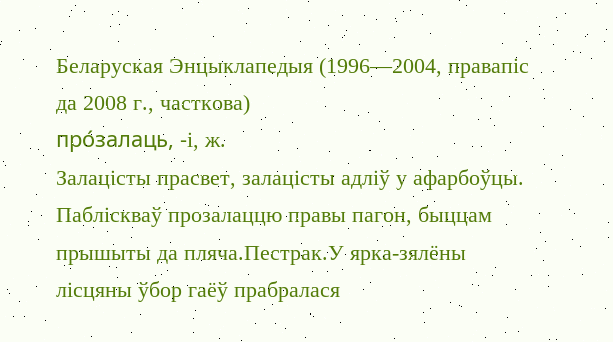Беларуская Энцыклапедыя (1996—2004, правапіс да 2008 г., часткова)
про́залаць, ‑і, ж.
Залацісты прасвет, залацісты адліў у афарбоўцы. Пабліскваў прозалаццю правы пагон, быццам прышыты да пляча.Пестрак.У ярка-зялёны лісцяны ўбор гаёў прабралася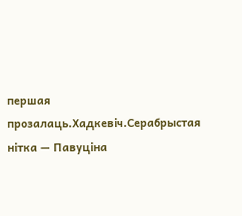першая прозалаць.Хадкевіч.Серабрыстая нітка — Павуціна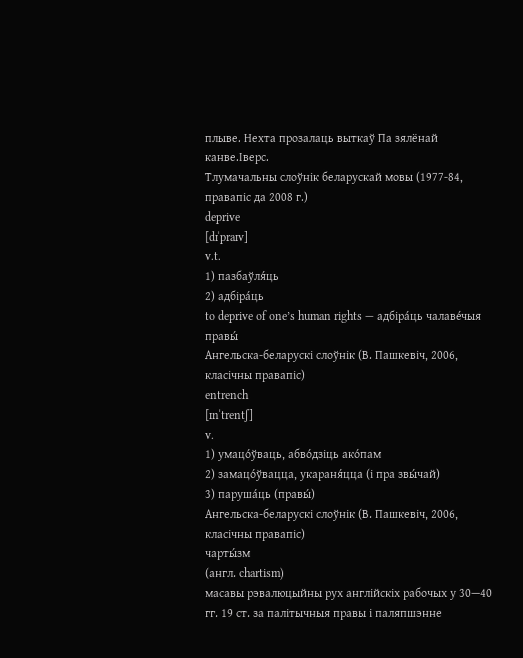плыве. Нехта прозалаць выткаў Па зялёнай канве.Іверс.
Тлумачальны слоўнік беларускай мовы (1977-84, правапіс да 2008 г.)
deprive
[dɪˈpraɪv]
v.t.
1) пазбаўля́ць
2) адбіра́ць
to deprive of one’s human rights — адбіра́ць чалаве́чыя правы́
Ангельска-беларускі слоўнік (В. Пашкевіч, 2006, класічны правапіс)
entrench
[ɪnˈtrentʃ]
v.
1) умацо́ўваць, абво́дзіць ако́пам
2) замацо́ўвацца, укараня́цца (і пра звы́чай)
3) паруша́ць (правы́)
Ангельска-беларускі слоўнік (В. Пашкевіч, 2006, класічны правапіс)
чарты́зм
(англ. chartism)
масавы рэвалюцыйны рух англійскіх рабочых у 30—40 гг. 19 ст. за палітычныя правы і паляпшэнне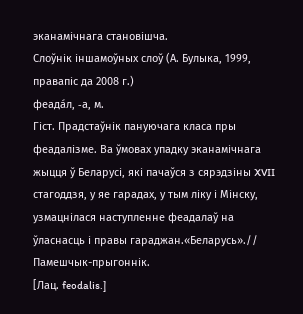эканамічнага становішча.
Слоўнік іншамоўных слоў (А. Булыка, 1999, правапіс да 2008 г.)
феада́л, ‑а, м.
Гіст. Прадстаўнік пануючага класа пры феадалізме. Ва ўмовах упадку эканамічнага жыцця ў Беларусі, які пачаўся з сярэдзіны XVII стагоддзя, у яе гарадах, у тым ліку і Мінску, узмацнілася наступленне феадалаў на ўласнасць і правы гараджан.«Беларусь».// Памешчык-прыгоннік.
[Лац. feodalis.]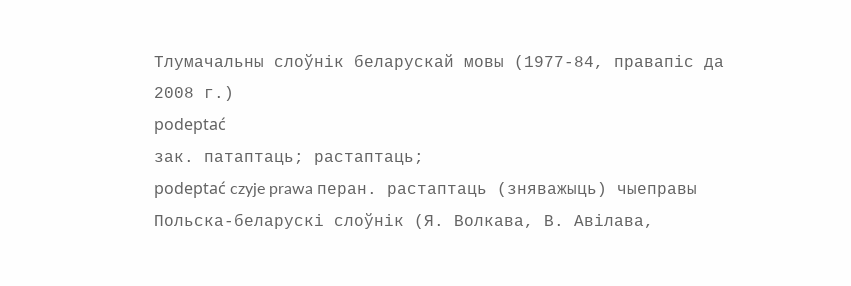Тлумачальны слоўнік беларускай мовы (1977-84, правапіс да 2008 г.)
podeptać
зак. патаптаць; растаптаць;
podeptać czyje prawa перан. растаптаць (зняважыць) чыеправы
Польска-беларускі слоўнік (Я. Волкава, В. Авілава,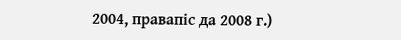2004, правапіс да 2008 г.)